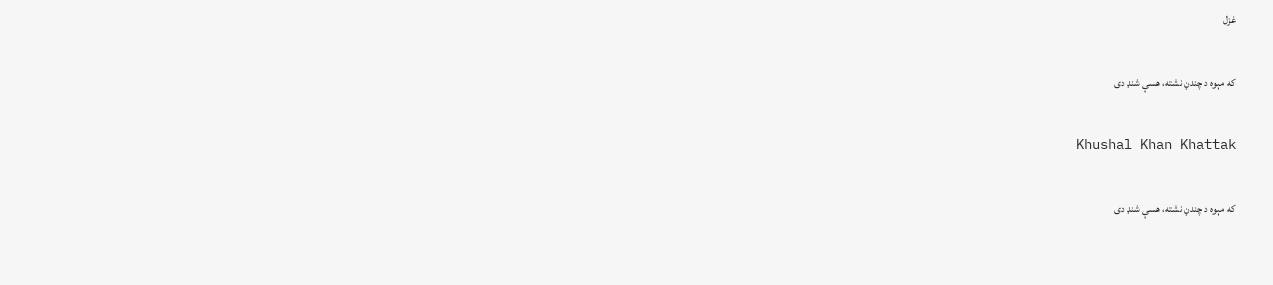غزل

که مېوه د چندڼ نشته، هسې شنډ دی

Khushal Khan Khattak

که مېوه د چندڼ نشته، هسې شنډ دی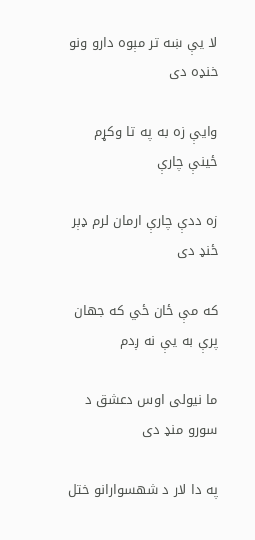لا يې ښه تر مېوه دارو ونو خنډه دی

وايې زه به په تا وکړم ځينې چارې

زه ددې چارې ارمان لرم ډېر ځنډ دی

که مې ځان ځي که جهان پرې به يې نه ږدم

ما نيولی اوس دعشق د سورو منډ دی

په دا لار د شهسوارانو ختل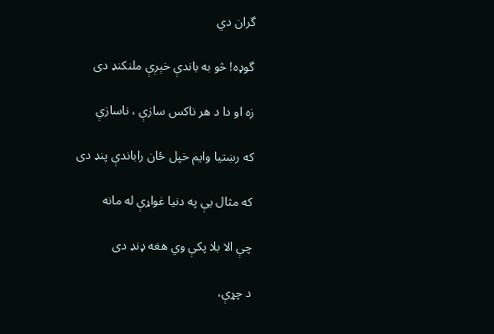گران دي

گوډه! څو به باندې خېږې ملنکنډ دی

زه او دا د هر ناکس سازې ، ناسازې

که رښتيا وايم خپل ځان راباندې پنډ دی

که مثال يې په دنيا غواړې له مانه

چې الا بلا پکې وي هغه ډنډ دی

د چړې،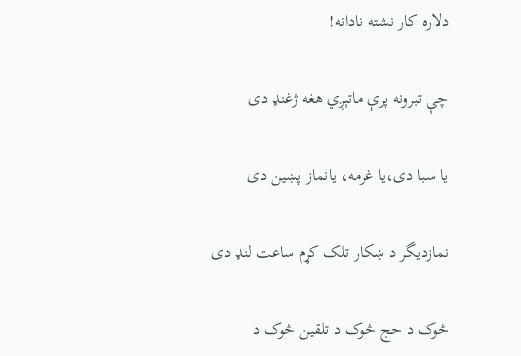دلاره کار نشته نادانه!

چې تبرونه پرې ماتېږي هغه ژغنډ دی

يا سبا دی،يا غرمه، يانماز پښين دی

نمازديگر د ښکار تلک کړم ساعت لنډ دی

څوک د حج څوک د تلقين څوک د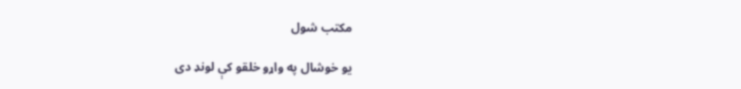مکتب شول

يو خوشال په واړو خلقو کې لونډ دی